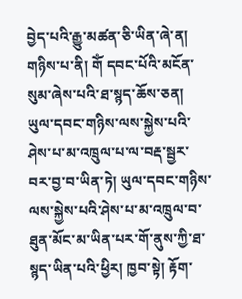བྱེད་པའི་རྒྱུ་མཚན་ཅི་ཡིན་ཞེ་ན། གཉིས་པ་ནི། གོཾ དབང་པོའི་མངོན་སུམ་ཞེས་པའི་ཐ་སྙད་ཆོས་ཅན། ཡུལ་དབང་གཉིས་ལས་སྐྱེས་པའི་ཤེས་པ་མ་འཁྲུལ་པ་ལ་བརྡ་སྦྱར་བར་བྱ་བ་ཡིན་ཏེ། ཡུལ་དབང་གཉིས་ལས་སྐྱེས་པའི་ཤེས་པ་མ་འཁྲུལ་བ་ཐུན་མོང་མ་ཡིན་པར་གོ་ནུས་ཀྱི་ཐ་སྙད་ཡིན་པའི་ཕྱིར། ཁྱབ་སྟེ། རྟོག་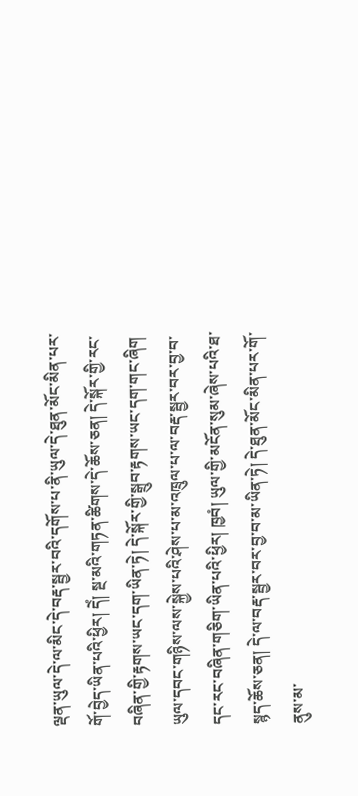ལྡན་ཡུལ་དེ་ལ་མིང་དེ་བརྡ་སྦྱར་བའི་དགོས་པ་ནི་ཡུལ་དེ་ཐུན་མོང་མིན་པར་གོ་བྱེད་ཡིན་པའི་ཕྱིར། དེཾ། སྔ་མའི་གཏན་ཚིགས་དེ་ཆོས་ཅན། དེ་སྐོར་གྱི་རང་བཞིན་གྱི་རྟགས་ཡང་དག་ཡིན་ཏེ། དེ་སྐོར་གྱི་སྒྲུབ་རྟགས་ཡང་དག་གང་ཞིག ཡུལ་དབང་གཉིས་ལས་སྐྱེས་པའི་ཤེས་པ་མ་འཁྲུལ་པ་ལ་བརྡ་སྦྱར་བར་བྱ་བ་དང་རང་བཞིན་གཅིག་ཡིན་པའི་ཕྱིར། ཁྱབཾ། ཡུལ་གྱི་མངོན་སུམ་ཞེས་པའི་ཐ་སྙད་ཆོས་ཅན། དེ་ལ་བརྡ་སྦྱར་བར་བྱ་བ་མ་ཡིན་ཏེ། དེ་ཐུན་མོང་མིན་པར་གོ་ནུས་མ་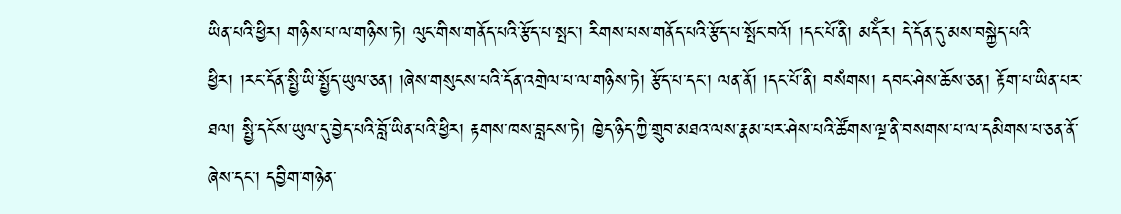ཡིན་པའི་ཕྱིར། གཉིས་པ་ལ་གཉིས་ཏེ། ལུང་གིས་གནོད་པའི་རྩོད་པ་སྤང་། རིགས་པས་གནོད་པའི་རྩོད་པ་སྤོང་བའོ། །དང་པོ་ནི། མདོཾར། དེ་དོན་དུ་མས་བསྐྱེད་པའི་ཕྱིར། །རང་དོན་སྤྱི་ཡི་སྤྱོད་ཡུལ་ཅན། །ཞེས་གསུངས་པའི་དོན་འགྲེལ་པ་ལ་གཉིས་ཏེ། རྩོད་པ་དང་། ལན་ནོ། །དང་པོ་ནི། བསཾགས། དབང་ཤེས་ཆོས་ཅན། རྟོག་པ་ཡིན་པར་ཐལ། སྤྱི་དངོས་ཡུལ་དུ་བྱེད་པའི་བློ་ཡིན་པའི་ཕྱིར། རྟགས་ཁས་བླངས་ཏེ། ཁྱེད་ཉིད་ཀྱི་གྲུབ་མཐའ་ལས་རྣམ་པར་ཤེས་པའི་ཚོགས་ལྔ་ནི་བསགས་པ་ལ་དམིགས་པ་ཅན་ནོ་ཞེས་དང་། དབྱིག་གཉེན་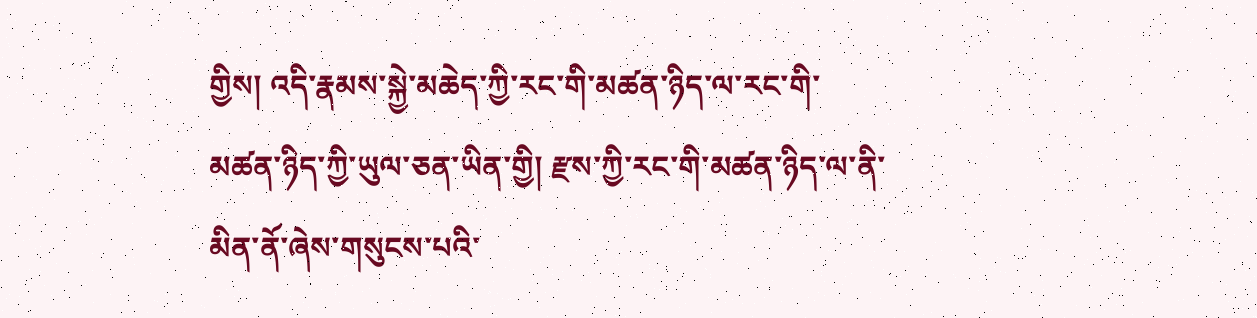གྱིས། འདི་རྣམས་སྐྱེ་མཆེད་ཀྱི་རང་གི་མཚན་ཉིད་ལ་རང་གི་མཚན་ཉིད་ཀྱི་ཡུལ་ཅན་ཡིན་གྱི། རྫས་ཀྱི་རང་གི་མཚན་ཉིད་ལ་ནི་མིན་ནོ་ཞེས་གསུངས་པའི་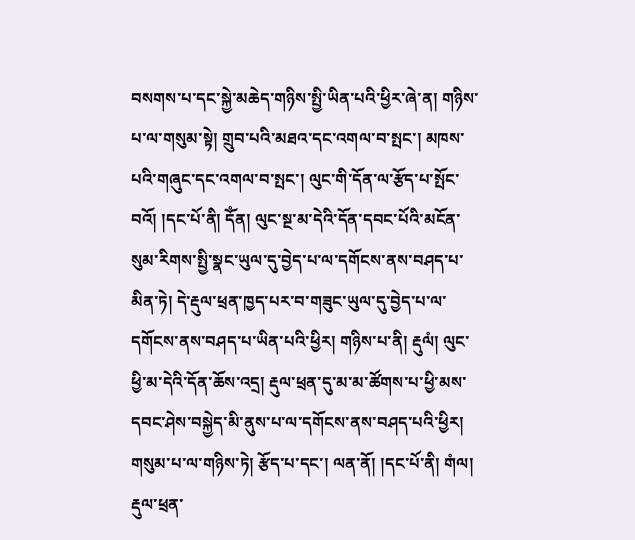བསགས་པ་དང་སྐྱེ་མཆེད་གཉིས་སྤྱི་ཡིན་པའི་ཕྱིར་ཞེ་ན། གཉིས་པ་ལ་གསུམ་སྟེ། གྲུབ་པའི་མཐའ་དང་འགལ་བ་སྤང་། མཁས་པའི་གཞུང་དང་འགལ་བ་སྤང་། ལུང་གི་དོན་ལ་རྩོད་པ་སྤོང་བའོ། །དང་པོ་ནི། དོཾན། ལུང་སྔ་མ་དེའི་དོན་དབང་པོའི་མངོན་སུམ་རིགས་སྤྱི་སྣང་ཡུལ་དུ་བྱེད་པ་ལ་དགོངས་ནས་བཤད་པ་མིན་ཏེ། དེ་རྡུལ་ཕྲན་ཁྱད་པར་བ་གཟུང་ཡུལ་དུ་བྱེད་པ་ལ་དགོངས་ནས་བཤད་པ་ཡིན་པའི་ཕྱིར། གཉིས་པ་ནི། རྡུལཾ། ལུང་ཕྱི་མ་དེའི་དོན་ཆོས་འདྲ། རྡུལ་ཕྲན་དུ་མ་མ་ཚོགས་པ་ཕྱི་མས་དབང་ཤེས་བསྐྱེད་མི་ནུས་པ་ལ་དགོངས་ནས་བཤད་པའི་ཕྱིར། གསུམ་པ་ལ་གཉིས་ཏེ། རྩོད་པ་དང་། ལན་ནོ། །དང་པོ་ནི། གཾལ། རྡུལ་ཕྲན་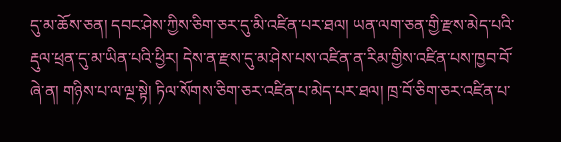དུ་མ་ཆོས་ཅན། དབང་ཤེས་ཀྱིས་ཅིག་ཅར་དུ་མི་འཛིན་པར་ཐལ། ཡན་ལག་ཅན་གྱི་རྫས་མེད་པའི་རྡུལ་ཕྲན་དུ་མ་ཡིན་པའི་ཕྱིར། དེས་ན་རྫས་དུ་མ་ཤེས་པས་འཛིན་ན་རིམ་གྱིས་འཛིན་པས་ཁྱབ་བོ་ཞེ་ན། གཉིས་པ་ལ་ལྔ་སྟེ། ཏིལ་སོགས་ཅིག་ཅར་འཛིན་པ་མེད་པར་ཐལ། ཁྲ་བོ་ཅིག་ཅར་འཛིན་པ་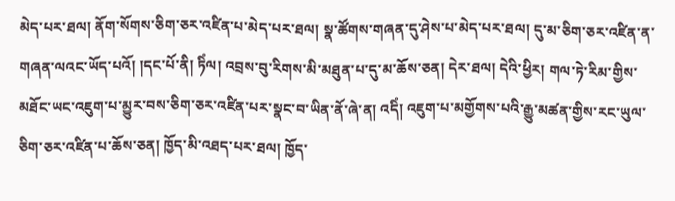མེད་པར་ཐལ། ནོག་སོགས་ཅིག་ཅར་འཛིན་པ་མེད་པར་ཐལ། སྣ་ཚོགས་གཞན་དུ་ཤེས་པ་མེད་པར་ཐལ། དུ་མ་ཅིག་ཅར་འཛིན་ན་གཞན་ལའང་ཡོད་པའོ། །དང་པོ་ནི། ཏིཾལ། འབྲས་བུ་རིགས་མི་མཐུན་པ་དུ་མ་ཆོས་ཅན། དེར་ཐལ། དེའི་ཕྱིར། གལ་ཏེ་རིམ་གྱིས་མཐོང་ཡང་འཇུག་པ་མྱུར་བས་ཅིག་ཅར་འཛིན་པར་སྣང་བ་ཡིན་ནོ་ཞེ་ན། འདིཾ། འཇུག་པ་མགྱོགས་པའི་རྒྱུ་མཚན་གྱིས་རང་ཡུལ་ཅིག་ཅར་འཛིན་པ་ཆོས་ཅན། ཁྱོད་མི་འཐད་པར་ཐལ། ཁྱོད་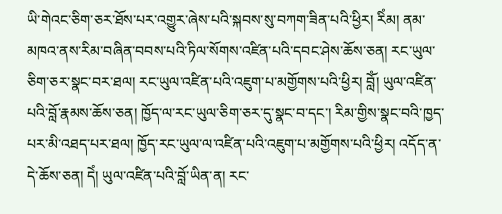ཡི་གེའང་ཅིག་ཅར་ཐོས་པར་འགྱུར་ཞེས་པའི་སྐབས་སུ་བཀག་ཟིན་པའི་ཕྱིར། རིཾམ། ནམ་མཁའ་ནས་རིམ་བཞིན་བབས་པའི་ཏིལ་སོགས་འཛིན་པའི་དབང་ཤེས་ཆོས་ཅན། རང་ཡུལ་ཅིག་ཅར་སྣང་བར་ཐལ། རང་ཡུལ་འཛིན་པའི་འཇུག་པ་མགྱོགས་པའི་ཕྱིར། བློཾ། ཡུལ་འཛིན་པའི་བློ་རྣམས་ཆོས་ཅན། ཁྱོད་ལ་རང་ཡུལ་ཅིག་ཅར་དུ་སྣང་བ་དང་། རིམ་གྱིས་སྣང་བའི་ཁྱད་པར་མི་འཐད་པར་ཐལ། ཁྱོད་རང་ཡུལ་ལ་འཛིན་པའི་འཇུག་པ་མགྱོགས་པའི་ཕྱིར། འདོད་ན་དེ་ཆོས་ཅན། དེཾ། ཡུལ་འཛིན་པའི་བློ་ཡིན་ན། རང་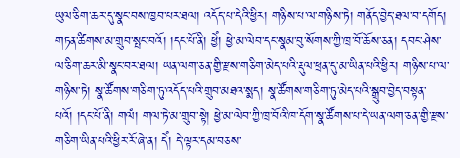ཡུལ་ཅིག་ཆར་དུ་སྣང་བས་ཁྱབ་པར་ཐལ། འདོད་པ་དེའི་ཕྱིར། གཉིས་པ་ལ་གཉིས་ཏེ། གནོད་བྱེད་ཐལ་བ་དགོད། གཏན་ཚིགས་མ་གྲུབ་སྤང་བའོ། །དང་པོ་ནི། ཕྱེཾ། ཕྱེ་མ་ལེབ་དང་སྣམ་བུ་སོགས་ཀྱི་ཁྲ་བོ་ཆོས་ཅན། དབང་ཤེས་ལ་ཅིག་ཆར་མི་སྣང་བར་ཐལ། ཡན་ལག་ཅན་གྱི་རྫས་གཅིག་མེད་པའི་རྡུལ་ཕྲན་དུ་མ་ཡིན་པའི་ཕྱིར། གཉིས་པ་ལ་གཉིས་ཏེ། སྣ་ཚོགས་གཅིག་ཏུ་འདོད་པའི་གྲུབ་མཐའ་སྨད། སྣ་ཚོགས་གཅིག་ཏུ་མེད་པའི་སྒྲུབ་བྱེད་བསྟན་པའོ། །དང་པོ་ནི། གལཾ། གལ་ཏེ་མ་གྲུབ་སྟེ། ཕྱེ་མ་ལེབ་ཀྱི་ཁྲ་བོའི་ཁ་དོག་སྣ་ཚོགས་པ་དེ་ཡན་ལག་ཅན་གྱི་རྫས་གཅིག་ཡིན་པའི་ཕྱིར་རོ་ཞེ་ན། དེཾ། དེ་ལྟར་དམ་བཅས་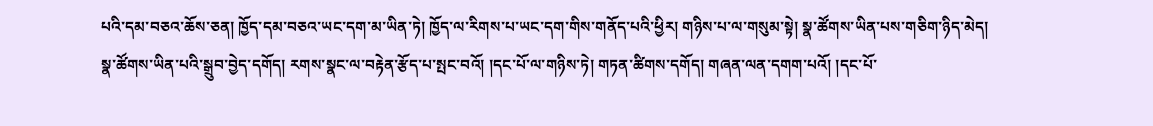པའི་དམ་བཅའ་ཆོས་ཅན། ཁྱོད་དམ་བཅའ་ཡང་དག་མ་ཡིན་ཏེ། ཁྱོད་ལ་རིགས་པ་ཡང་དག་གིས་གནོད་པའི་ཕྱིར། གཉིས་པ་ལ་གསུམ་སྟེ། སྣ་ཚོགས་ཡིན་པས་གཅིག་ཉིད་མེད། སྣ་ཚོགས་ཡིན་པའི་སྒྲུབ་བྱེད་དགོད། རགས་སྣང་ལ་བརྟེན་རྩོད་པ་སྤང་བའོ། །དང་པོ་ལ་གཉིས་ཏེ། གཏན་ཚིགས་དགོད། གཞན་ལན་དགག་པའོ། །དང་པོ་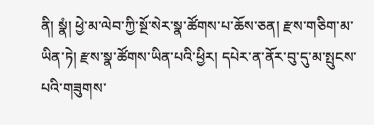ནི། སྣཾ། ཕྱེ་མ་ལེབ་ཀྱི་སྔོ་སེར་སྣ་ཚོགས་པ་ཆོས་ཅན། རྫས་གཅིག་མ་ཡིན་ཏེ། རྫས་སྣ་ཚོགས་ཡིན་པའི་ཕྱིར། དཔེར་ན་ནོར་བུ་དུ་མ་སྤུངས་པའི་གཟུགས་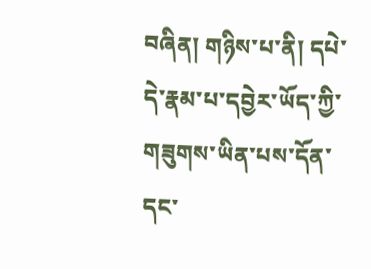བཞིན། གཉིས་པ་ནི། དཔེ་དེ་རྣམ་པ་དབྱེར་ཡོད་ཀྱི་གཟུགས་ཡིན་པས་དོན་དང་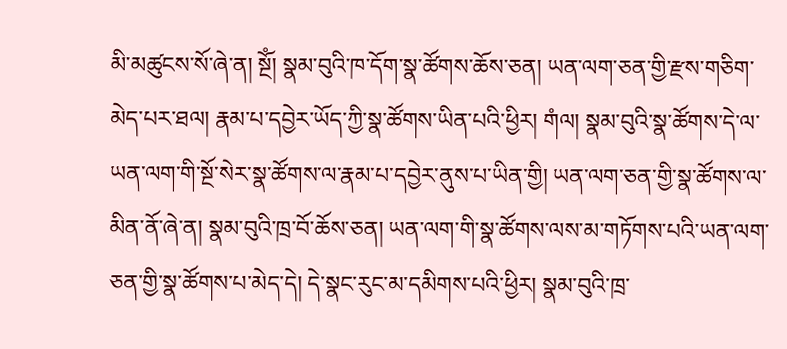མི་མཚུངས་སོ་ཞེ་ན། སྔོཾ། སྣམ་བུའི་ཁ་དོག་སྣ་ཚོགས་ཆོས་ཅན། ཡན་ལག་ཅན་གྱི་རྫས་གཅིག་མེད་པར་ཐལ། རྣམ་པ་དབྱེར་ཡོད་ཀྱི་སྣ་ཚོགས་ཡིན་པའི་ཕྱིར། གཾལ། སྣམ་བུའི་སྣ་ཚོགས་དེ་ལ་ཡན་ལག་གི་སྔོ་སེར་སྣ་ཚོགས་ལ་རྣམ་པ་དབྱེར་ནུས་པ་ཡིན་གྱི། ཡན་ལག་ཅན་གྱི་སྣ་ཚོགས་ལ་མིན་ནོ་ཞེ་ན། སྣམ་བུའི་ཁྲ་བོ་ཆོས་ཅན། ཡན་ལག་གི་སྣ་ཚོགས་ལས་མ་གཏོགས་པའི་ཡན་ལག་ཅན་གྱི་སྣ་ཚོགས་པ་མེད་དེ། དེ་སྣང་རུང་མ་དམིགས་པའི་ཕྱིར། སྣམ་བུའི་ཁྲ་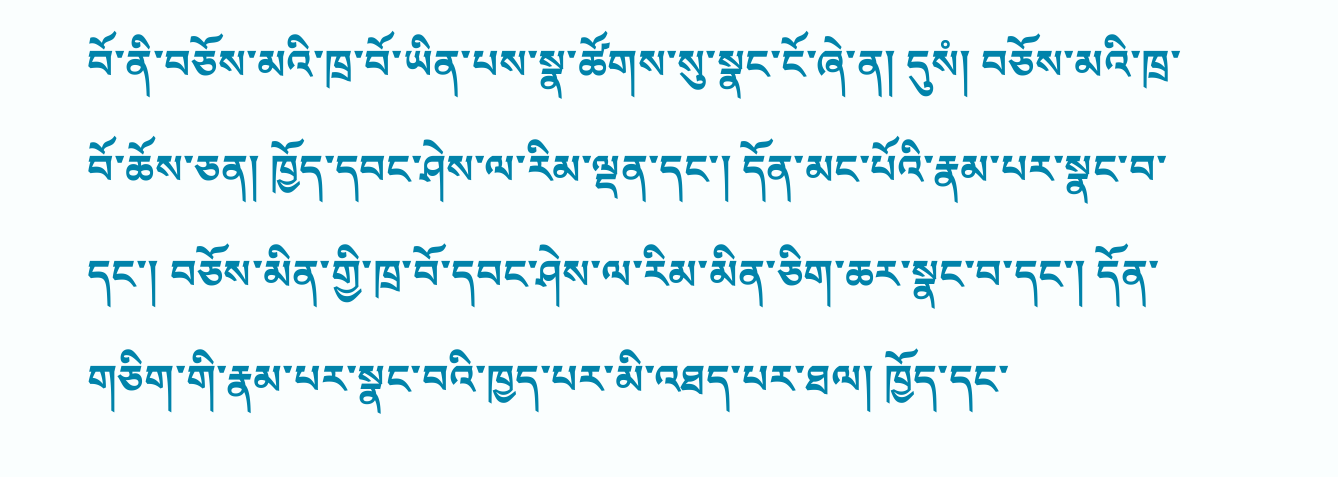བོ་ནི་བཅོས་མའི་ཁྲ་བོ་ཡིན་པས་སྣ་ཚོགས་སུ་སྣང་ངོ་ཞེ་ན། དུསཾ། བཅོས་མའི་ཁྲ་བོ་ཆོས་ཅན། ཁྱོད་དབང་ཤེས་ལ་རིམ་ལྡན་དང་། དོན་མང་པོའི་རྣམ་པར་སྣང་བ་དང་། བཅོས་མིན་གྱི་ཁྲ་བོ་དབང་ཤེས་ལ་རིམ་མིན་ཅིག་ཆར་སྣང་བ་དང་། དོན་གཅིག་གི་རྣམ་པར་སྣང་བའི་ཁྱད་པར་མི་འཐད་པར་ཐལ། ཁྱོད་དང་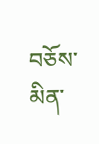བཅོས་མིན་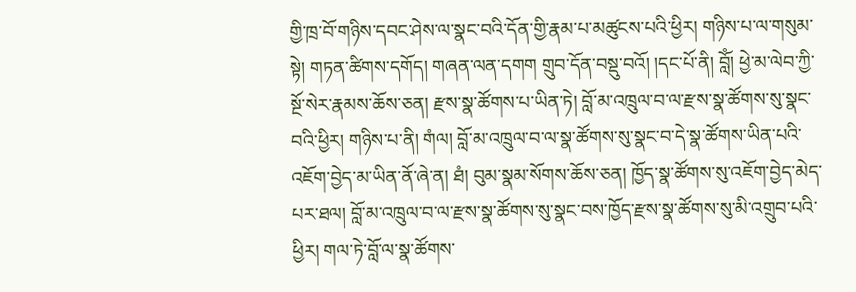གྱི་ཁྲ་བོ་གཉིས་དབང་ཤེས་ལ་སྣང་བའི་དོན་གྱི་རྣམ་པ་མཚུངས་པའི་ཕྱིར། གཉིས་པ་ལ་གསུམ་སྟེ། གཏན་ཚིགས་དགོད། གཞན་ལན་དགག གྲུབ་དོན་བསྡུ་བའོ། །དང་པོ་ནི། བློཾ། ཕྱེ་མ་ལེབ་ཀྱི་སྔོ་སེར་རྣམས་ཆོས་ཅན། རྫས་སྣ་ཚོགས་པ་ཡིན་ཏེ། བློ་མ་འཁྲུལ་བ་ལ་རྫས་སྣ་ཚོགས་སུ་སྣང་བའི་ཕྱིར། གཉིས་པ་ནི། གཾལ། བློ་མ་འཁྲུལ་བ་ལ་སྣ་ཚོགས་སུ་སྣང་བ་དེ་སྣ་ཚོགས་ཡིན་པའི་འཇོག་བྱེད་མ་ཡིན་ནོ་ཞེ་ན། ཐཾ། བུམ་སྣམ་སོགས་ཆོས་ཅན། ཁྱོད་སྣ་ཚོགས་སུ་འཇོག་བྱེད་མེད་པར་ཐལ། བློ་མ་འཁྲུལ་བ་ལ་རྫས་སྣ་ཚོགས་སུ་སྣང་བས་ཁྱོད་རྫས་སྣ་ཚོགས་སུ་མི་འགྲུབ་པའི་ཕྱིར། གལ་ཏེ་བློ་ལ་སྣ་ཚོགས་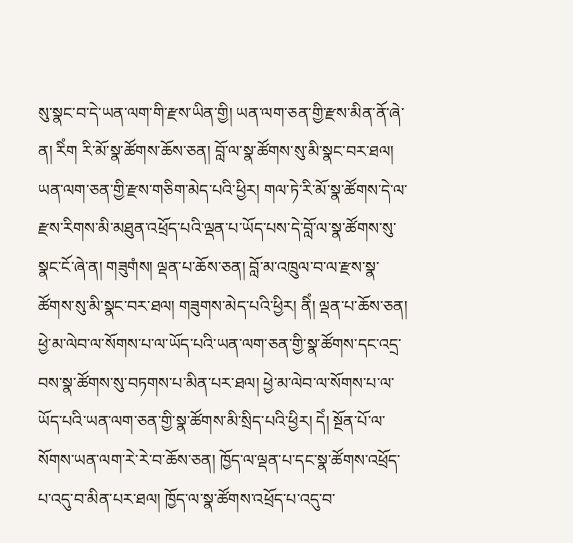སུ་སྣང་བ་དེ་ཡན་ལག་གི་རྫས་ཡིན་གྱི། ཡན་ལག་ཅན་གྱི་རྫས་མིན་ནོ་ཞེ་ན། རིཾག རི་མོ་སྣ་ཚོགས་ཆོས་ཅན། བློ་ལ་སྣ་ཚོགས་སུ་མི་སྣང་བར་ཐལ། ཡན་ལག་ཅན་གྱི་རྫས་གཅིག་མེད་པའི་ཕྱིར། གལ་ཏེ་རི་མོ་སྣ་ཚོགས་དེ་ལ་རྫས་རིགས་མི་མཐུན་འཕྲོད་པའི་ལྡན་པ་ཡོད་པས་དེ་བློ་ལ་སྣ་ཚོགས་སུ་སྣང་ངོ་ཞེ་ན། གཟུགཾས། ལྡན་པ་ཆོས་ཅན། བློ་མ་འཁྲུལ་བ་ལ་རྫས་སྣ་ཚོགས་སུ་མི་སྣང་བར་ཐལ། གཟུགས་མེད་པའི་ཕྱིར། ནིཾ། ལྡན་པ་ཆོས་ཅན། ཕྱེ་མ་ལེབ་ལ་སོགས་པ་ལ་ཡོད་པའི་ཡན་ལག་ཅན་གྱི་སྣ་ཚོགས་དང་འདྲ་བས་སྣ་ཚོགས་སུ་བཏགས་པ་མིན་པར་ཐལ། ཕྱེ་མ་ལེབ་ལ་སོགས་པ་ལ་ཡོད་པའི་ཡན་ལག་ཅན་གྱི་སྣ་ཚོགས་མི་སྲིད་པའི་ཕྱིར། དེཾ། སྔོན་པོ་ལ་སོགས་ཡན་ལག་རེ་རེ་བ་ཆོས་ཅན། ཁྱོད་ལ་ལྡན་པ་དང་སྣ་ཚོགས་འཕྲོད་པ་འདུ་བ་མིན་པར་ཐལ། ཁྱོད་ལ་སྣ་ཚོགས་འཕྲོད་པ་འདུ་བ་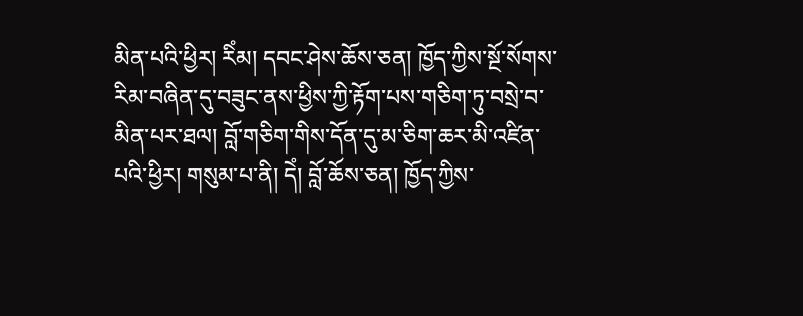མིན་པའི་ཕྱིར། རིཾམ། དབང་ཤེས་ཆོས་ཅན། ཁྱོད་ཀྱིས་སྔོ་སོགས་རིམ་བཞིན་དུ་བཟུང་ནས་ཕྱིས་ཀྱི་རྟོག་པས་གཅིག་ཏུ་བསྲེ་བ་མིན་པར་ཐལ། བློ་གཅིག་གིས་དོན་དུ་མ་ཅིག་ཆར་མི་འཛིན་པའི་ཕྱིར། གསུམ་པ་ནི། དེཾ། བློ་ཆོས་ཅན། ཁྱོད་ཀྱིས་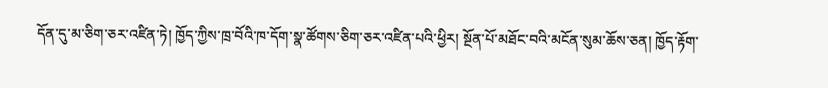དོན་དུ་མ་ཅིག་ཅར་འཛིན་ཏེ། ཁྱོད་ཀྱིས་ཁྲ་བོའི་ཁ་དོག་སྣ་ཚོགས་ཅིག་ཅར་འཛིན་པའི་ཕྱིར། སྔོན་པོ་མཐོང་བའི་མངོན་སུམ་ཆོས་ཅན། ཁྱོད་རྟོག་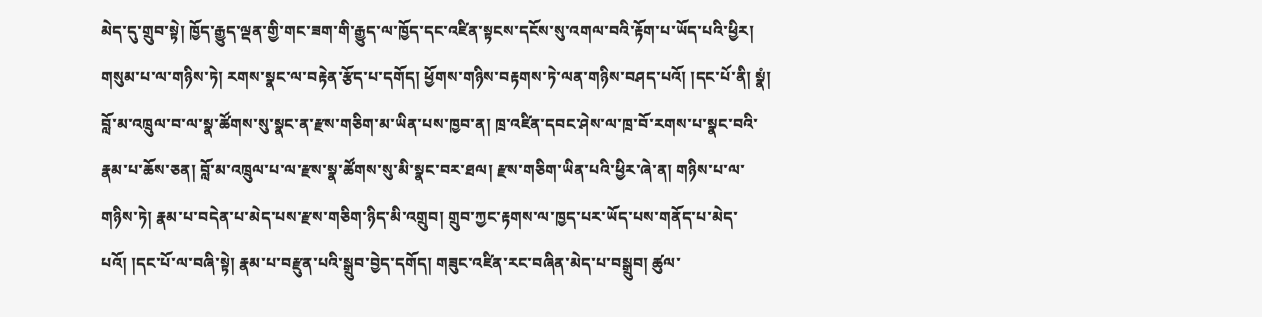མེད་དུ་གྲུབ་སྟེ། ཁྱོད་རྒྱུད་ལྡན་གྱི་གང་ཟག་གི་རྒྱུད་ལ་ཁྱོད་དང་འཛིན་སྟངས་དངོས་སུ་འགལ་བའི་རྟོག་པ་ཡོད་པའི་ཕྱིར། གསུམ་པ་ལ་གཉིས་ཏེ། རགས་སྣང་ལ་བརྟེན་རྩོད་པ་དགོད། ཕྱོགས་གཉིས་བརྟགས་ཏེ་ལན་གཉིས་བཤད་པའོ། །དང་པོ་ནི། སྣཾ། བློ་མ་འཁྲུལ་བ་ལ་སྣ་ཚོགས་སུ་སྣང་ན་རྫས་གཅིག་མ་ཡིན་པས་ཁྱབ་ན། ཁྲ་འཛིན་དབང་ཤེས་ལ་ཁྲ་བོ་རགས་པ་སྣང་བའི་རྣམ་པ་ཆོས་ཅན། བློ་མ་འཁྲུལ་པ་ལ་རྫས་སྣ་ཚོགས་སུ་མི་སྣང་བར་ཐལ། རྫས་གཅིག་ཡིན་པའི་ཕྱིར་ཞེ་ན། གཉིས་པ་ལ་གཉིས་ཏེ། རྣམ་པ་བདེན་པ་མེད་པས་རྫས་གཅིག་ཉིད་མི་འགྲུབ། གྲུབ་ཀྱང་རྟགས་ལ་ཁྱད་པར་ཡོད་པས་གནོད་པ་མེད་པའོ། །དང་པོ་ལ་བཞི་སྟེ། རྣམ་པ་བརྫུན་པའི་སྒྲུབ་བྱེད་དགོད། གཟུང་འཛིན་རང་བཞིན་མེད་པ་བསྒྲུབ། ཚུལ་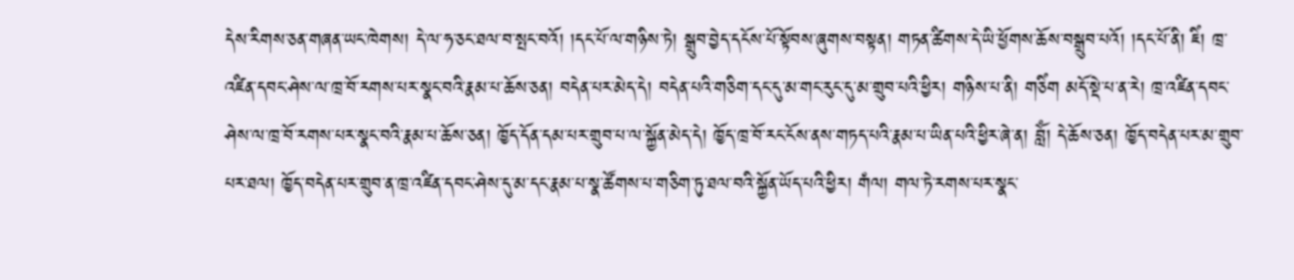དེས་རིགས་ཅན་གཞན་ཡང་ཁེགས། དེ་ལ་ཧ་ཅང་ཐལ་བ་སྤང་བའོ། །དང་པོ་ལ་གཉིས་ཏེ། སྒྲུབ་བྱེད་དངོས་པོ་སྟོབས་ཞུགས་བསྟན། གཏན་ཚིགས་དེ་ཡི་ཕྱོགས་ཆོས་བསྒྲུབ་པའོ། །དང་པོ་ནི། ཇིཾ། ཁྲ་འཛིན་དབང་ཤེས་ལ་ཁྲ་བོ་རགས་པར་སྣང་བའི་རྣམ་པ་ཆོས་ཅན། བདེན་པར་མེད་དེ། བདེན་པའི་གཅིག་དང་དུ་མ་གང་རུང་དུ་མ་གྲུབ་པའི་ཕྱིར། གཉིས་པ་ནི། གཅིཾག མདོ་སྡེ་པ་ན་རེ། ཁྲ་འཛིན་དབང་ཤེས་ལ་ཁྲ་བོ་རགས་པར་སྣང་བའི་རྣམ་པ་ཆོས་ཅན། ཁྱོད་དོན་དམ་པར་གྲུབ་པ་ལ་སྐྱོན་མེད་དེ། ཁྱོད་ཁྲ་བོ་རང་ངོས་ནས་གཏད་པའི་རྣམ་པ་ཡིན་པའི་ཕྱིར་ཞེ་ན། བློཾ། དེ་ཆོས་ཅན། ཁྱོད་བདེན་པར་མ་གྲུབ་པར་ཐལ། ཁྱོད་བདེན་པར་གྲུབ་ན་ཁྲ་འཛིན་དབང་ཤེས་དུ་མ་དང་རྣམ་པ་སྣ་ཚོགས་པ་གཅིག་ཏུ་ཐལ་བའི་སྐྱོན་ཡོད་པའི་ཕྱིར། གཾལ། གལ་ཏེ་རགས་པར་སྣང་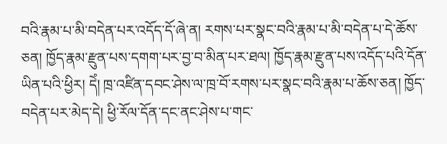བའི་རྣམ་པ་མི་བདེན་པར་འདོད་དོ་ཞེ་ན། རགས་པར་སྣང་བའི་རྣམ་པ་མི་བདེན་པ་དེ་ཆོས་ཅན། ཁྱོད་རྣམ་རྫུན་པས་དགག་པར་བྱ་བ་མིན་པར་ཐལ། ཁྱོད་རྣམ་རྫུན་པས་འདོད་པའི་དོན་ཡིན་པའི་ཕྱིར། དེཾ། ཁྲ་འཛིན་དབང་ཤེས་ལ་ཁྲ་བོ་རགས་པར་སྣང་བའི་རྣམ་པ་ཆོས་ཅན། ཁྱོད་བདེན་པར་མེད་དེ། ཕྱི་རོལ་དོན་དང་ནང་ཤེས་པ་གང་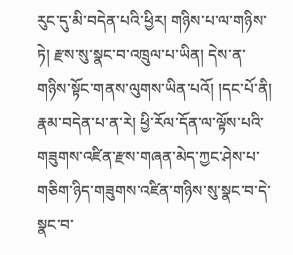རུང་དུ་མི་བདེན་པའི་ཕྱིར། གཉིས་པ་ལ་གཉིས་ཏེ། རྫས་སུ་སྣང་བ་འཁྲུལ་པ་ཡིན། དེས་ན་གཉིས་སྟོང་གནས་ལུགས་ཡིན་པའོ། །དང་པོ་ནི། རྣམ་བདེན་པ་ན་རེ། ཕྱི་རོལ་དོན་ལ་ལྟོས་པའི་གཟུགས་འཛིན་རྫས་གཞན་མེད་ཀྱང་ཤེས་པ་གཅིག་ཉིད་གཟུགས་འཛིན་གཉིས་སུ་སྣང་བ་དེ་སྣང་བ་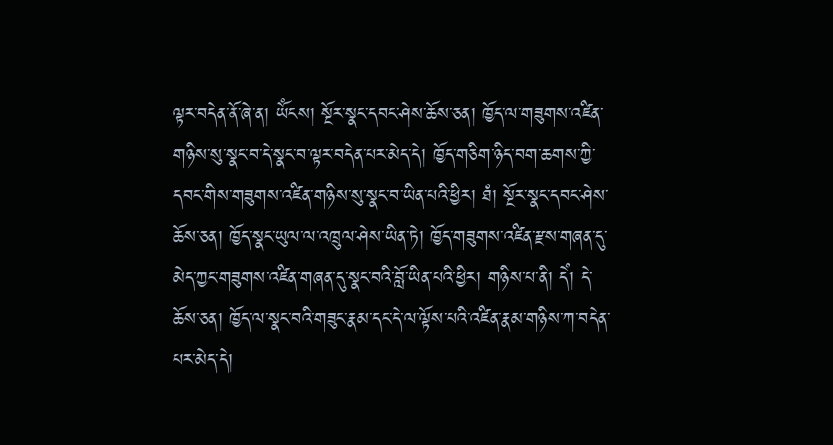ལྟར་བདེན་ནོ་ཞེ་ན། ཡོཾངས། སྔོར་སྣང་དབང་ཤེས་ཆོས་ཅན། ཁྱོད་ལ་གཟུགས་འཛིན་གཉིས་སུ་སྣང་བ་དེ་སྣང་བ་ལྟར་བདེན་པར་མེད་དེ། ཁྱོད་གཅིག་ཉིད་བག་ཆགས་ཀྱི་དབང་གིས་གཟུགས་འཛིན་གཉིས་སུ་སྣང་བ་ཡིན་པའི་ཕྱིར། ཐཾ། སྔོར་སྣང་དབང་ཤེས་ཆོས་ཅན། ཁྱོད་སྣང་ཡུལ་ལ་འཁྲུལ་ཤེས་ཡིན་ཏེ། ཁྱོད་གཟུགས་འཛིན་རྫས་གཞན་དུ་མེད་ཀྱང་གཟུགས་འཛིན་གཞན་དུ་སྣང་བའི་བློ་ཡིན་པའི་ཕྱིར། གཉིས་པ་ནི། དེཾ། དེ་ཆོས་ཅན། ཁྱོད་ལ་སྣང་བའི་གཟུང་རྣམ་དང་དེ་ལ་ལྟོས་པའི་འཛིན་རྣམ་གཉིས་ཀ་བདེན་པར་མེད་དེ།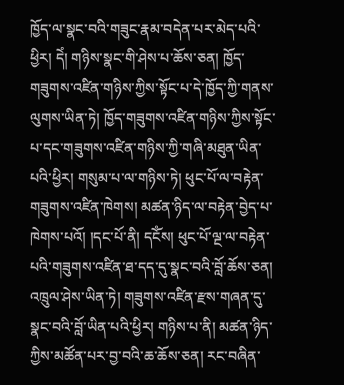ཁྱོད་ལ་སྣང་བའི་གཟུང་རྣམ་བདེན་པར་མེད་པའི་ཕྱིར། དེཾ། གཉིས་སྣང་གི་ཤེས་པ་ཆོས་ཅན། ཁྱོད་གཟུགས་འཛིན་གཉིས་ཀྱིས་སྟོང་པ་དེ་ཁྱོད་ཀྱི་གནས་ལུགས་ཡིན་ཏེ། ཁྱོད་གཟུགས་འཛིན་གཉིས་ཀྱིས་སྟོང་པ་དང་གཟུགས་འཛིན་གཉིས་ཀྱི་གཞི་མཐུན་ཡིན་པའི་ཕྱིར། གསུམ་པ་ལ་གཉིས་ཏེ། ཕུང་པོ་ལ་བརྟེན་གཟུགས་འཛིན་ཁེགས། མཚན་ཉིད་ལ་བརྟེན་བྱེད་པ་ཁེགས་པའོ། །དང་པོ་ནི། དངོཾས། ཕུང་པོ་ལྔ་ལ་བརྟེན་པའི་གཟུགས་འཛིན་ཐ་དད་དུ་སྣང་བའི་བློ་ཆོས་ཅན། འཁྲུལ་ཤེས་ཡིན་ཏེ། གཟུགས་འཛིན་རྫས་གཞན་དུ་སྣང་བའི་བློ་ཡིན་པའི་ཕྱིར། གཉིས་པ་ནི། མཚན་ཉིད་ཀྱིས་མཚོན་པར་བྱ་བའི་ཆ་ཆོས་ཅན། རང་བཞིན་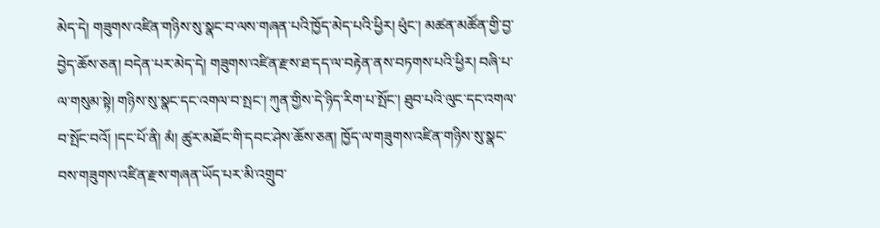མེད་དེ། གཟུགས་འཛིན་གཉིས་སུ་སྣང་བ་ལས་གཞན་པའི་ཁྱོད་མེད་པའི་ཕྱིར། ཕུཾང་། མཚན་མཚོན་གྱི་བྱ་བྱེད་ཆོས་ཅན། བདེན་པར་མེད་དེ། གཟུགས་འཛིན་རྫས་ཐ་དད་ལ་བརྟེན་ནས་བཏགས་པའི་ཕྱིར། བཞི་པ་ལ་གསུམ་སྟེ། གཉིས་སུ་སྣང་དང་འགལ་བ་སྤང་། ཀུན་གྱིས་དེ་ཉིད་རིག་པ་སྤོང་། ཐུབ་པའི་ལུང་དང་འགལ་བ་སྤོང་བའོ། །དང་པོ་ནི། མཾ། ཚུར་མཐོང་གི་དབང་ཤེས་ཆོས་ཅན། ཁྱོད་ལ་གཟུགས་འཛིན་གཉིས་སུ་སྣང་བས་གཟུགས་འཛིན་རྫས་གཞན་ཡོད་པར་མི་འགྲུབ་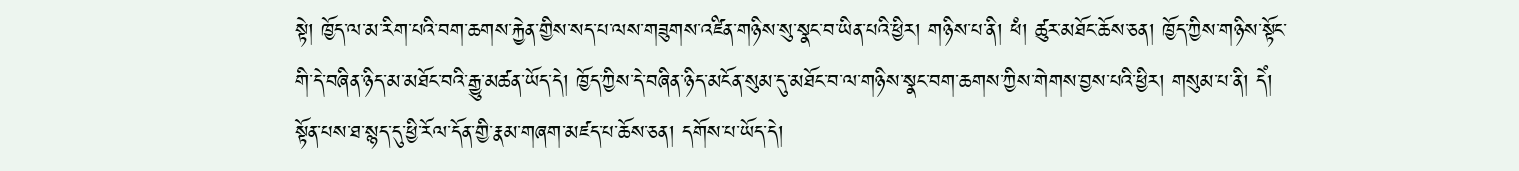སྟེ། ཁྱོད་ལ་མ་རིག་པའི་བག་ཆགས་རྐྱེན་གྱིས་སད་པ་ལས་གཟུགས་འཛིན་གཉིས་སུ་སྣང་བ་ཡིན་པའི་ཕྱིར། གཉིས་པ་ནི། ཕཾ། ཚུར་མཐོང་ཆོས་ཅན། ཁྱོད་ཀྱིས་གཉིས་སྟོང་གི་དེ་བཞིན་ཉིད་མ་མཐོང་བའི་རྒྱུ་མཚན་ཡོད་དེ། ཁྱོད་ཀྱིས་དེ་བཞིན་ཉིད་མངོན་སུམ་དུ་མཐོང་བ་ལ་གཉིས་སྣང་བག་ཆགས་ཀྱིས་གེགས་བྱས་པའི་ཕྱིར། གསུམ་པ་ནི། དེཾ། སྟོན་པས་ཐ་སྙད་དུ་ཕྱི་རོལ་དོན་གྱི་རྣམ་གཞག་མཛད་པ་ཆོས་ཅན། དགོས་པ་ཡོད་དེ།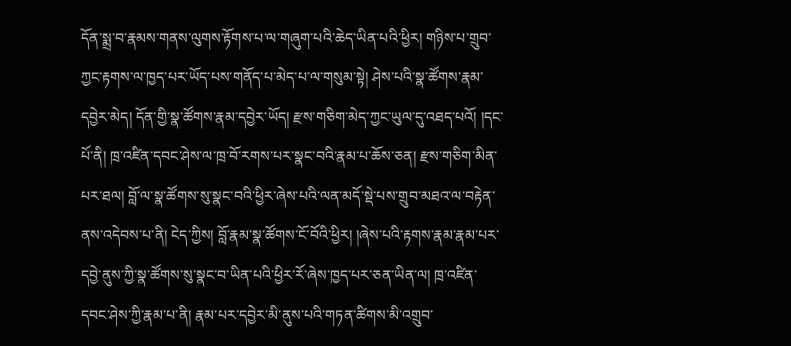དོན་སྨྲ་བ་རྣམས་གནས་ལུགས་རྟོགས་པ་ལ་གཞུག་པའི་ཆེད་ཡིན་པའི་ཕྱིར། གཉིས་པ་གྲུབ་ཀྱང་རྟགས་ལ་ཁྱད་པར་ཡོད་པས་གནོད་པ་མེད་པ་ལ་གསུམ་སྟེ། ཤེས་པའི་སྣ་ཚོགས་རྣམ་དབྱེར་མེད། དོན་གྱི་སྣ་ཚོགས་རྣམ་དབྱེར་ཡོད། རྫས་གཅིག་མེད་ཀྱང་ཡུལ་དུ་འཐད་པའོ། །དང་པོ་ནི། ཁྲ་འཛིན་དབང་ཤེས་ལ་ཁྲ་བོ་རགས་པར་སྣང་བའི་རྣམ་པ་ཆོས་ཅན། རྫས་གཅིག་མིན་པར་ཐལ། བློ་ལ་སྣ་ཚོགས་སུ་སྣང་བའི་ཕྱིར་ཞེས་པའི་ལན་མདོ་སྡེ་པས་གྲུབ་མཐའ་ལ་བརྟེན་ནས་འདེབས་པ་ནི། ངེད་ཀྱིས། བློ་རྣམ་སྣ་ཚོགས་ངོ་བོའི་ཕྱིར། །ཞེས་པའི་རྟགས་རྣམ་རྣམ་པར་དབྱེ་ནུས་ཀྱི་སྣ་ཚོགས་སུ་སྣང་བ་ཡིན་པའི་ཕྱིར་རོ་ཞེས་ཁྱད་པར་ཅན་ཡིན་ལ། ཁྲ་འཛིན་དབང་ཤེས་ཀྱི་རྣམ་པ་ནི། རྣམ་པར་དབྱེར་མི་ནུས་པའི་གཏན་ཚིགས་མི་འགྲུབ་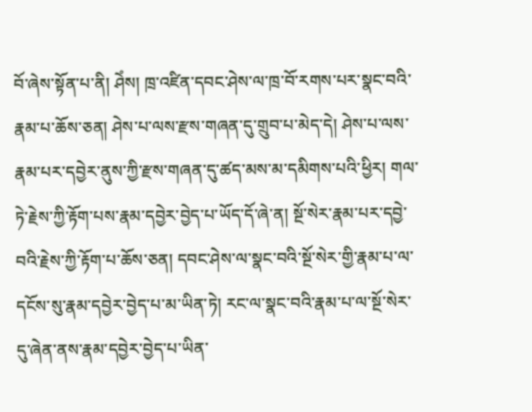བོ་ཞེས་སྟོན་པ་ནི། ཤེཾས། ཁྲ་འཛིན་དབང་ཤེས་ལ་ཁྲ་བོ་རགས་པར་སྣང་བའི་རྣམ་པ་ཆོས་ཅན། ཤེས་པ་ལས་རྫས་གཞན་དུ་གྲུབ་པ་མེད་དེ། ཤེས་པ་ལས་རྣམ་པར་དབྱེར་ནུས་ཀྱི་རྫས་གཞན་དུ་ཚད་མས་མ་དམིགས་པའི་ཕྱིར། གལ་ཏེ་རྗེས་ཀྱི་རྟོག་པས་རྣམ་དབྱེར་བྱེད་པ་ཡོད་དོ་ཞེ་ན། སྔོ་སེར་རྣམ་པར་དབྱེ་བའི་རྗེས་ཀྱི་རྟོག་པ་ཆོས་ཅན། དབང་ཤེས་ལ་སྣང་བའི་སྔོ་སེར་གྱི་རྣམ་པ་ལ་དངོས་སུ་རྣམ་དབྱེར་བྱེད་པ་མ་ཡིན་ཏེ། རང་ལ་སྣང་བའི་རྣམ་པ་ལ་སྔོ་སེར་དུ་ཞེན་ནས་རྣམ་དབྱེར་བྱེད་པ་ཡིན་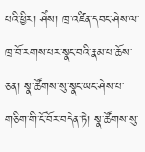པའི་ཕྱིར། ཤེཾས། ཁྲ་འཛིན་དབང་ཤེས་ལ་ཁྲ་བོ་རགས་པར་སྣང་བའི་རྣམ་པ་ཆོས་ཅན། སྣ་ཚོགས་སུ་སྣང་ཡང་ཤེས་པ་གཅིག་གི་ངོ་བོར་བདེན་ཏེ། སྣ་ཚོགས་སུ་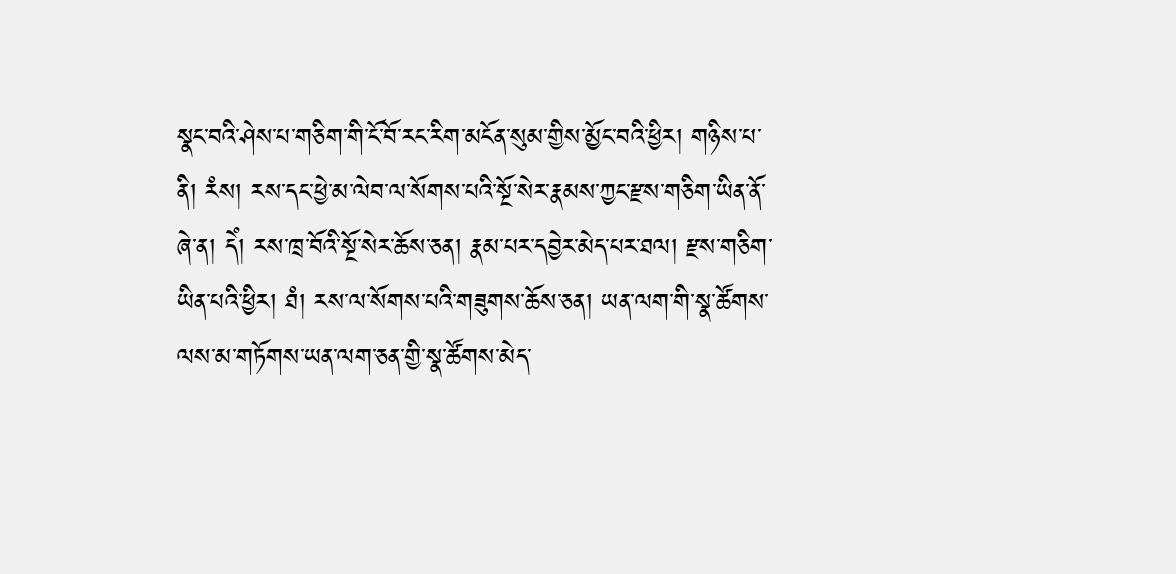སྣང་བའི་ཤེས་པ་གཅིག་གི་ངོ་བོ་རང་རིག་མངོན་སུམ་གྱིས་མྱོང་བའི་ཕྱིར། གཉིས་པ་ནི། རཾས། རས་དང་ཕྱེ་མ་ལེབ་ལ་སོགས་པའི་སྔོ་སེར་རྣམས་ཀྱང་རྫས་གཅིག་ཡིན་ནོ་ཞེ་ན། དེཾ། རས་ཁྲ་བོའི་སྔོ་སེར་ཆོས་ཅན། རྣམ་པར་དབྱེར་མེད་པར་ཐལ། རྫས་གཅིག་ཡིན་པའི་ཕྱིར། ཐཾ། རས་ལ་སོགས་པའི་གཟུགས་ཆོས་ཅན། ཡན་ལག་གི་སྣ་ཚོགས་ལས་མ་གཏོགས་ཡན་ལག་ཅན་གྱི་སྣ་ཚོགས་མེད་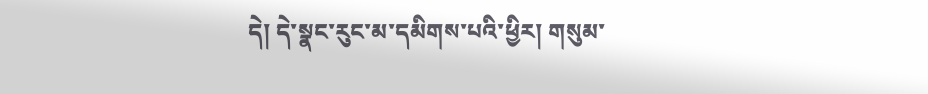དེ། དེ་སྣང་རུང་མ་དམིགས་པའི་ཕྱིར། གསུམ་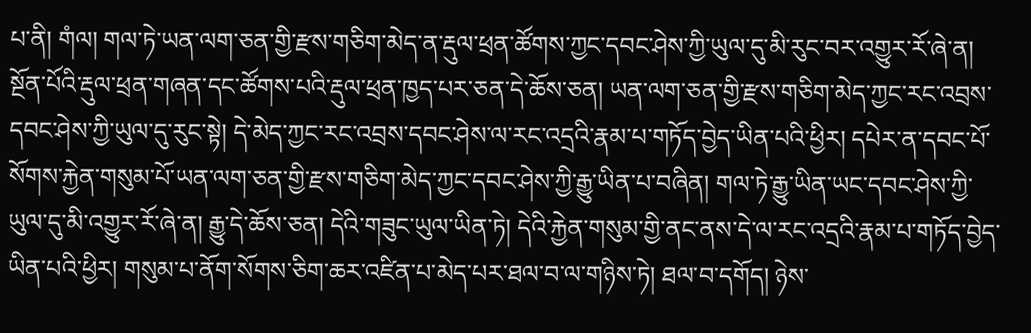པ་ནི། གཾལ། གལ་ཏེ་ཡན་ལག་ཅན་གྱི་རྫས་གཅིག་མེད་ན་རྡུལ་ཕྲན་ཚོགས་ཀྱང་དབང་ཤེས་ཀྱི་ཡུལ་དུ་མི་རུང་བར་འགྱུར་རོ་ཞེ་ན། སྔོན་པོའི་རྡུལ་ཕྲན་གཞན་དང་ཚོགས་པའི་རྡུལ་ཕྲན་ཁྱད་པར་ཅན་དེ་ཆོས་ཅན། ཡན་ལག་ཅན་གྱི་རྫས་གཅིག་མེད་ཀྱང་རང་འབྲས་དབང་ཤེས་ཀྱི་ཡུལ་དུ་རུང་སྟེ། དེ་མེད་ཀྱང་རང་འབྲས་དབང་ཤེས་ལ་རང་འདྲའི་རྣམ་པ་གཏོད་བྱེད་ཡིན་པའི་ཕྱིར། དཔེར་ན་དབང་པོ་སོགས་རྐྱེན་གསུམ་པོ་ཡན་ལག་ཅན་གྱི་རྫས་གཅིག་མེད་ཀྱང་དབང་ཤེས་ཀྱི་རྒྱུ་ཡིན་པ་བཞིན། གལ་ཏེ་རྒྱུ་ཡིན་ཡང་དབང་ཤེས་ཀྱི་ཡུལ་དུ་མི་འགྱུར་རོ་ཞེ་ན། རྒྱུ་དེ་ཆོས་ཅན། དེའི་གཟུང་ཡུལ་ཡིན་ཏེ། དེའི་རྐྱེན་གསུམ་གྱི་ནང་ནས་དེ་ལ་རང་འདྲའི་རྣམ་པ་གཏོད་བྱེད་ཡིན་པའི་ཕྱིར། གསུམ་པ་ནོག་སོགས་ཅིག་ཆར་འཛིན་པ་མེད་པར་ཐལ་བ་ལ་གཉིས་ཏེ། ཐལ་བ་དགོད། ཉེས་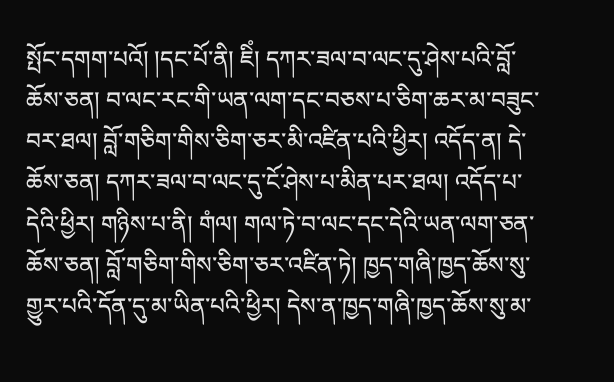སྤོང་དགག་པའོ། །དང་པོ་ནི། ཇིཾ། དཀར་ཟལ་བ་ལང་དུ་ཤེས་པའི་བློ་ཆོས་ཅན། བ་ལང་རང་གི་ཡན་ལག་དང་བཅས་པ་ཅིག་ཆར་མ་བཟུང་བར་ཐལ། བློ་གཅིག་གིས་ཅིག་ཅར་མི་འཛིན་པའི་ཕྱིར། འདོད་ན། དེ་ཆོས་ཅན། དཀར་ཟལ་བ་ལང་དུ་ངོ་ཤེས་པ་མིན་པར་ཐལ། འདོད་པ་དེའི་ཕྱིར། གཉིས་པ་ནི། གཾལ། གལ་ཏེ་བ་ལང་དང་དེའི་ཡན་ལག་ཅན་ཆོས་ཅན། བློ་གཅིག་གིས་ཅིག་ཅར་འཛིན་ཏེ། ཁྱད་གཞི་ཁྱད་ཆོས་སུ་གྱུར་པའི་དོན་དུ་མ་ཡིན་པའི་ཕྱིར། དེས་ན་ཁྱད་གཞི་ཁྱད་ཆོས་སུ་མ་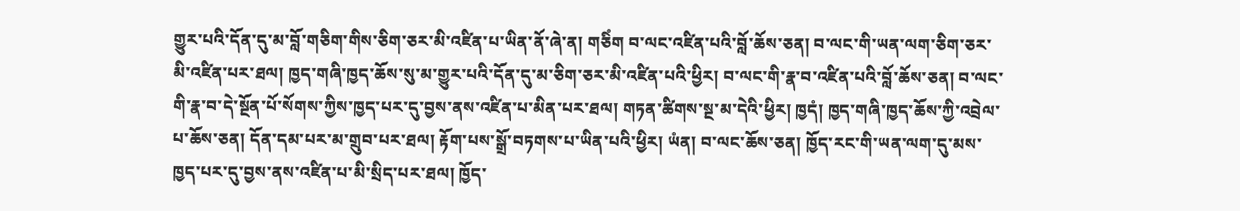གྱུར་པའི་དོན་དུ་མ་བློ་གཅིག་གིས་ཅིག་ཅར་མི་འཛིན་པ་ཡིན་ནོ་ཞེ་ན། གཅིཾག བ་ལང་འཛིན་པའི་བློ་ཆོས་ཅན། བ་ལང་གི་ཡན་ལག་ཅིག་ཅར་མི་འཛིན་པར་ཐལ། ཁྱད་གཞི་ཁྱད་ཆོས་སུ་མ་གྱུར་པའི་དོན་དུ་མ་ཅིག་ཅར་མི་འཛིན་པའི་ཕྱིར། བ་ལང་གི་རྣ་བ་འཛིན་པའི་བློ་ཆོས་ཅན། བ་ལང་གི་རྣ་བ་དེ་སྔོན་པོ་སོགས་ཀྱིས་ཁྱད་པར་དུ་བྱས་ནས་འཛིན་པ་མིན་པར་ཐལ། གཏན་ཚིགས་སྔ་མ་དེའི་ཕྱིར། ཁྱདཾ། ཁྱད་གཞི་ཁྱད་ཆོས་ཀྱི་འབྲེལ་པ་ཆོས་ཅན། དོན་དམ་པར་མ་གྲུབ་པར་ཐལ། རྟོག་པས་སྒྲོ་བཏགས་པ་ཡིན་པའི་ཕྱིར། ཡཾན། བ་ལང་ཆོས་ཅན། ཁྱོད་རང་གི་ཡན་ལག་དུ་མས་ཁྱད་པར་དུ་བྱས་ནས་འཛིན་པ་མི་སྲིད་པར་ཐལ། ཁྱོད་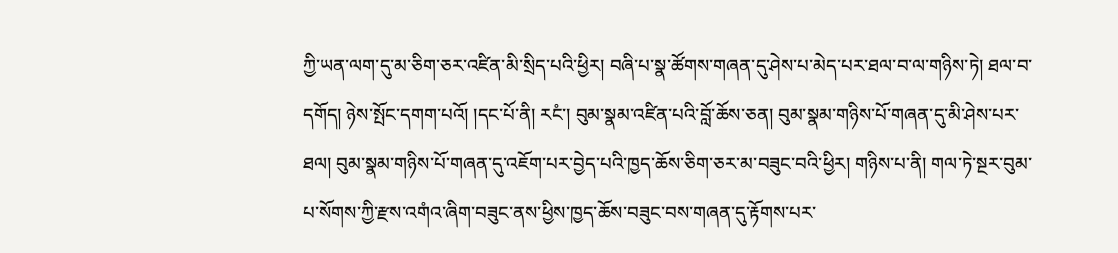ཀྱི་ཡན་ལག་དུ་མ་ཅིག་ཅར་འཛིན་མི་སྲིད་པའི་ཕྱིར། བཞི་པ་སྣ་ཚོགས་གཞན་དུ་ཤེས་པ་མེད་པར་ཐལ་བ་ལ་གཉིས་ཏེ། ཐལ་བ་དགོད། ཉེས་སྤོང་དགག་པའོ། །དང་པོ་ནི། རངཾ་། བུམ་སྣམ་འཛིན་པའི་བློ་ཆོས་ཅན། བུམ་སྣམ་གཉིས་པོ་གཞན་དུ་མི་ཤེས་པར་ཐལ། བུམ་སྣམ་གཉིས་པོ་གཞན་དུ་འཇོག་པར་བྱེད་པའི་ཁྱད་ཆོས་ཅིག་ཅར་མ་བཟུང་བའི་ཕྱིར། གཉིས་པ་ནི། གལ་ཏེ་སྔར་བུམ་པ་སོགས་ཀྱི་རྫས་འགཾའ་ཞིག་བཟུང་ནས་ཕྱིས་ཁྱད་ཆོས་བཟུང་བས་གཞན་དུ་རྟོགས་པར་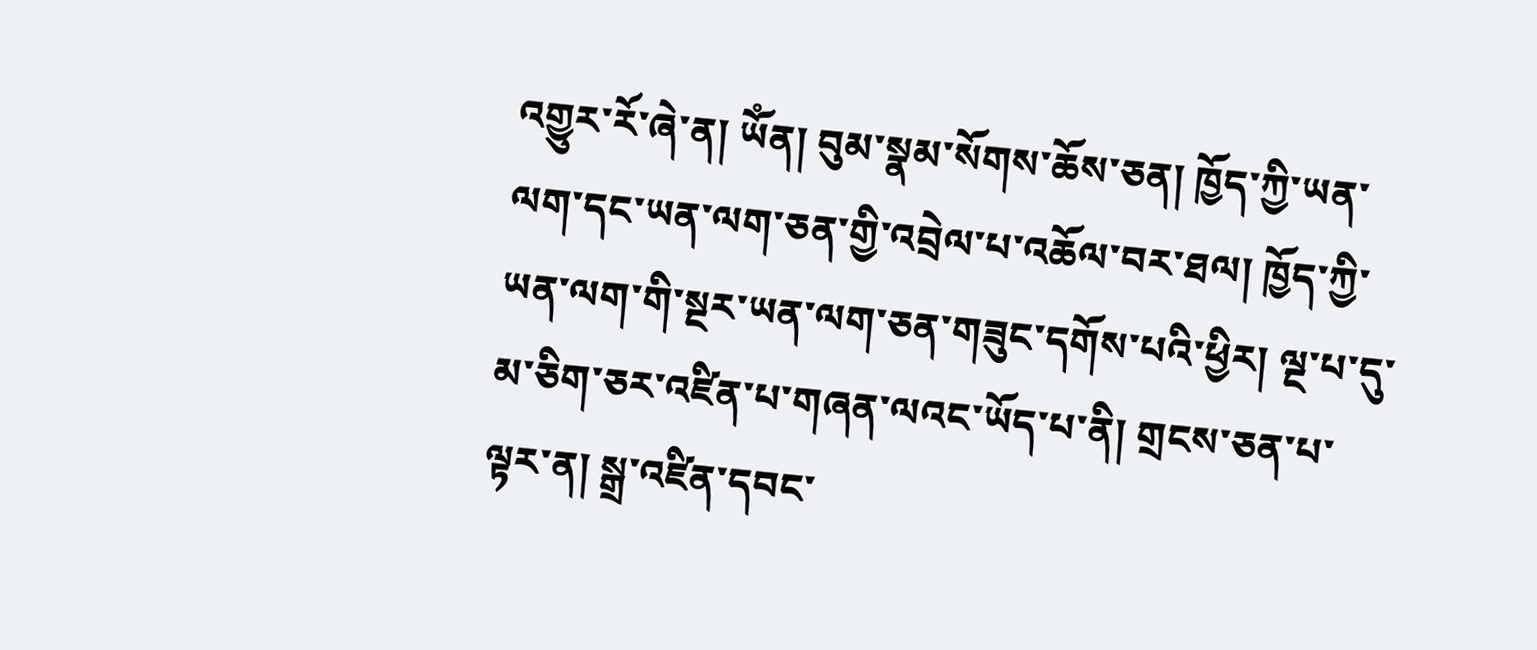འགྱུར་རོ་ཞེ་ན། ཡོཾན། བུམ་སྣམ་སོགས་ཆོས་ཅན། ཁྱོད་ཀྱི་ཡན་ལག་དང་ཡན་ལག་ཅན་གྱི་འབྲེལ་པ་འཆོལ་བར་ཐལ། ཁྱོད་ཀྱི་ཡན་ལག་གི་སྔར་ཡན་ལག་ཅན་གཟུང་དགོས་པའི་ཕྱིར། ལྔ་པ་དུ་མ་ཅིག་ཅར་འཛིན་པ་གཞན་ལའང་ཡོད་པ་ནི། གྲངས་ཅན་པ་ལྟར་ན། སྒྲ་འཛིན་དབང་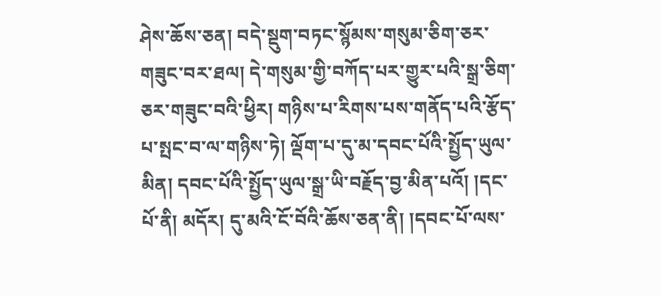ཤེས་ཆོས་ཅན། བདེ་སྡུག་བཏང་སྙོམས་གསུམ་ཅིག་ཅར་གཟུང་བར་ཐལ། དེ་གསུམ་གྱི་བཀོད་པར་གྱུར་པའི་སྒྲ་ཅིག་ཅར་གཟུང་བའི་ཕྱིར། གཉིས་པ་རིགས་པས་གནོད་པའི་རྩོད་པ་སྤང་བ་ལ་གཉིས་ཏེ། ལྡོག་པ་དུ་མ་དབང་པོའི་སྤྱོད་ཡུལ་མིན། དབང་པོའི་སྤྱོད་ཡུལ་སྒྲ་ཡི་བརྗོད་བྱ་མིན་པའོ། །དང་པོ་ནི། མདོར། དུ་མའི་ངོ་བོའི་ཆོས་ཅན་ནི། །དབང་པོ་ལས་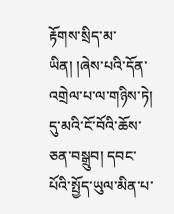རྟོགས་སྲིད་མ་ཡིན། །ཞེས་པའི་དོན་འགྲེལ་པ་ལ་གཉིས་ཏེ། དུ་མའི་ངོ་བོའི་ཆོས་ཅན་བསྒྲུབ། དབང་པོའི་སྤྱོད་ཡུལ་མིན་པ་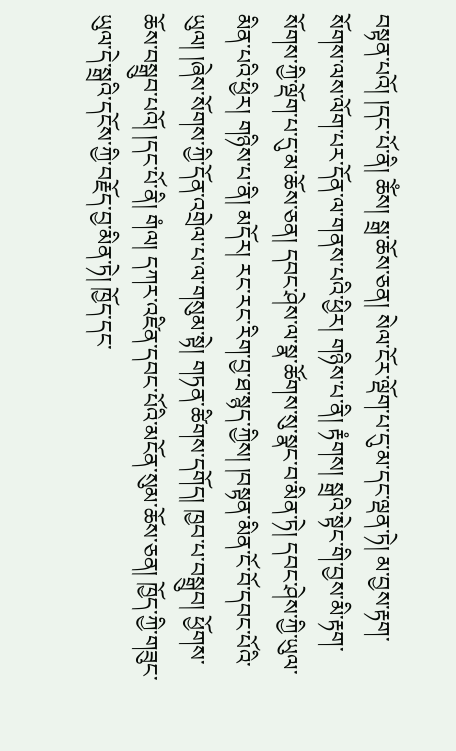བསྟན་པའོ། །དང་པོ་ནི། ཆོཾས། སྒྲ་ཆོས་ཅན། སེལ་ངོར་ལྡོག་པ་དུ་མ་དང་ལྡན་ཏེ། མ་བྱས་རྟག་སོགས་ལས་ལོག་པར་དོན་ལ་གནས་པའི་ཕྱིར། གཉིས་པ་ནི། རྟཾགས། སྒྲའི་སྟེང་གི་བྱས་མི་རྟག་སོགས་ཀྱི་ལྡོག་པ་དུ་མ་ཆོས་ཅན། དབང་ཤེས་ལ་སྣ་ཚོགས་སུ་སྣང་བ་མིན་ཏེ། དབང་ཤེས་ཀྱི་ཡུལ་མིན་པའི་ཕྱིར། གཉིས་པ་ནི། མདོར། རང་རང་རིག་བྱ་ཐ་སྙད་ཀྱིས། །བསྟན་མིན་ངོ་བོ་དབང་པོའི་ཡུལ། །ཞེས་སོགས་ཀྱི་དོན་འགྲེལ་པ་ལ་གསུམ་སྟེ། གཏན་ཚིགས་དགོད། ཁྱབ་པ་བསྒྲུབ། ཕྱོགས་ཆོས་བསྒྲུབ་པའོ། །དང་པོ་ནི། གཾལ། དཀར་འཛིན་དབང་པོའི་མངོན་སུམ་ཆོས་ཅན། ཁྱོད་ཀྱི་གཟུང་ཡུལ་དེ་སྒྲའི་དངོས་ཀྱི་བརྗོད་བྱ་མིན་ཏེ། ཁྱོད་དང་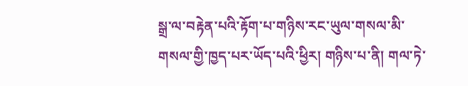སྒྲ་ལ་བརྟེན་པའི་རྟོག་པ་གཉིས་རང་ཡུལ་གསལ་མི་གསལ་གྱི་ཁྱད་པར་ཡོད་པའི་ཕྱིར། གཉིས་པ་ནི། གལ་ཏེ་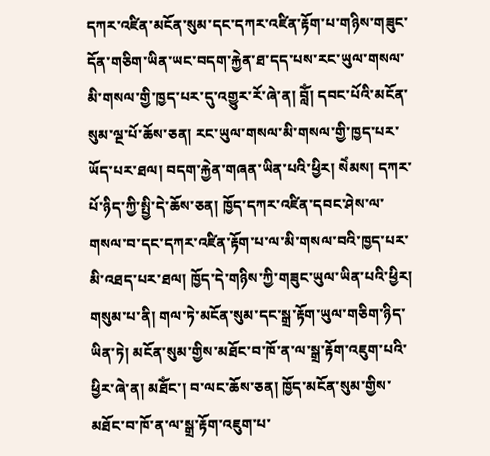དཀར་འཛིན་མངོན་སུམ་དང་དཀར་འཛིན་རྟོག་པ་གཉིས་གཟུང་དོན་གཅིག་ཡིན་ཡང་བདག་རྐྱེན་ཐ་དད་པས་རང་ཡུལ་གསལ་མི་གསལ་གྱི་ཁྱད་པར་དུ་འགྱུར་རོ་ཞེ་ན། བློཾ། དབང་པོའི་མངོན་སུམ་ལྔ་པོ་ཆོས་ཅན། རང་ཡུལ་གསལ་མི་གསལ་གྱི་ཁྱད་པར་ཡོད་པར་ཐལ། བདག་རྐྱེན་གཞན་ཡིན་པའི་ཕྱིར། སེཾམས། དཀར་པོ་ཉིད་ཀྱི་སྤྱི་དེ་ཆོས་ཅན། ཁྱོད་དཀར་འཛིན་དབང་ཤེས་ལ་གསལ་བ་དང་དཀར་འཛིན་རྟོག་པ་ལ་མི་གསལ་བའི་ཁྱད་པར་མི་འཐད་པར་ཐལ། ཁྱོད་དེ་གཉིས་ཀྱི་གཟུང་ཡུལ་ཡིན་པའི་ཕྱིར། གསུམ་པ་ནི། གལ་ཏེ་མངོན་སུམ་དང་སྒྲ་རྟོག་ཡུལ་གཅིག་ཉིད་ཡིན་ཏེ། མངོན་སུམ་གྱིས་མཐོང་བ་ཁོ་ན་ལ་སྒྲ་རྟོག་འཇུག་པའི་ཕྱིར་ཞེ་ན། མཐོཾང་། བ་ལང་ཆོས་ཅན། ཁྱོད་མངོན་སུམ་གྱིས་མཐོང་བ་ཁོ་ན་ལ་སྒྲ་རྟོག་འཇུག་པ་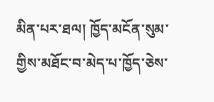མིན་པར་ཐལ། ཁྱོད་མངོན་སུམ་གྱིས་མཐོང་བ་མེད་པ་ཁྱོད་ཅེས་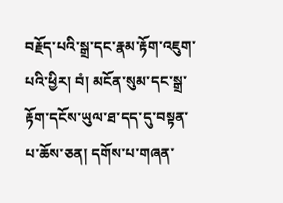བརྗོད་པའི་སྒྲ་དང་རྣམ་རྟོག་འཇུག་པའི་ཕྱིར། བཾ། མངོན་སུམ་དང་སྒྲ་རྟོག་དངོས་ཡུལ་ཐ་དད་དུ་བསྟན་པ་ཆོས་ཅན། དགོས་པ་གཞན་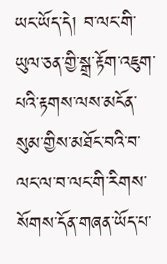ཡང་ཡོད་དེ། བ་ལང་གི་ཡུལ་ཅན་གྱི་སྒྲ་རྟོག་འཇུག་པའི་རྟགས་ལས་མངོན་སུམ་གྱིས་མཐོང་བའི་བ་ལང་ལ་བ་ལང་གི་རིགས་སོགས་དོན་གཞན་ཡོད་པ་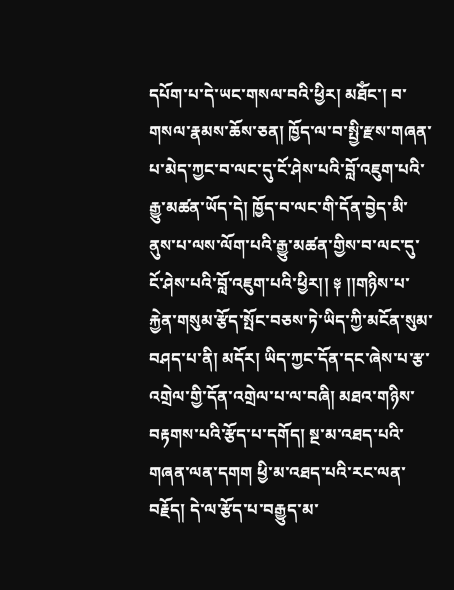དཔོག་པ་དེ་ཡང་གསལ་བའི་ཕྱིར། མཐོཾང་། བ་གསལ་རྣམས་ཆོས་ཅན། ཁྱོད་ལ་བ་སྤྱི་རྫས་གཞན་པ་མེད་ཀྱང་བ་ལང་དུ་ངོ་ཤེས་པའི་བློ་འཇུག་པའི་རྒྱུ་མཚན་ཡོད་དེ། ཁྱོད་བ་ལང་གི་དོན་བྱེད་མི་ནུས་པ་ལས་ལོག་པའི་རྒྱུ་མཚན་གྱིས་བ་ལང་དུ་ངོ་ཤེས་པའི་བློ་འཇུག་པའི་ཕྱིར།། ༈ །།གཉིས་པ་རྐྱེན་གསུམ་རྩོད་སྤོང་བཅས་ཏེ་ཡིད་ཀྱི་མངོན་སུམ་བཤད་པ་ནི། མདོར། ཡིད་ཀྱང་དོན་དང་ཞེས་པ་རྩ་འགྲེལ་གྱི་དོན་འགྲེལ་པ་ལ་བཞི། མཐའ་གཉིས་བརྟགས་པའི་རྩོད་པ་དགོད། སྔ་མ་འཐད་པའི་གཞན་ལན་དགག ཕྱི་མ་འཐད་པའི་རང་ལན་བརྗོད། དེ་ལ་རྩོད་པ་བརྒྱུད་མ་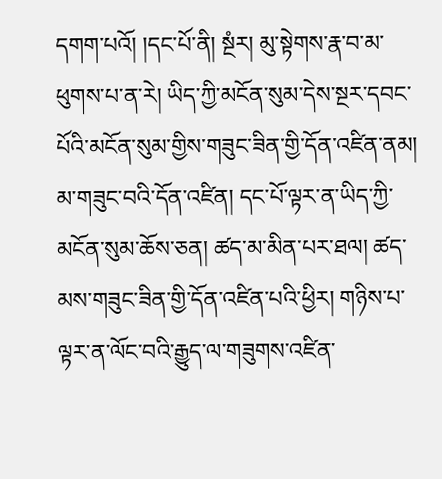དགག་པའོ། །དང་པོ་ནི། སྔཾར། མུ་སྟེགས་རྣ་བ་མ་ཕུགས་པ་ན་རེ། ཡིད་ཀྱི་མངོན་སུམ་དེས་སྔར་དབང་པོའི་མངོན་སུམ་གྱིས་གཟུང་ཟིན་གྱི་དོན་འཛིན་ནམ། མ་གཟུང་བའི་དོན་འཛིན། དང་པོ་ལྟར་ན་ཡིད་ཀྱི་མངོན་སུམ་ཆོས་ཅན། ཚད་མ་མིན་པར་ཐལ། ཚད་མས་གཟུང་ཟིན་གྱི་དོན་འཛིན་པའི་ཕྱིར། གཉིས་པ་ལྟར་ན་ལོང་བའི་རྒྱུད་ལ་གཟུགས་འཛིན་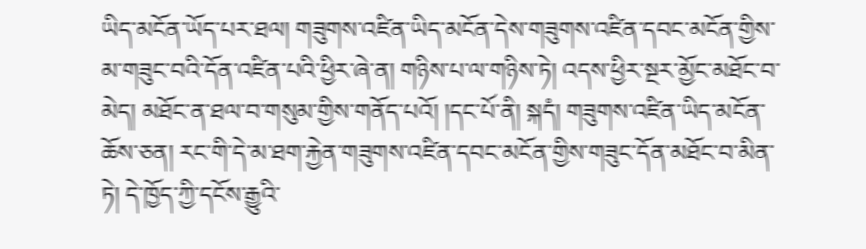ཡིད་མངོན་ཡོད་པར་ཐལ། གཟུགས་འཛིན་ཡིད་མངོན་དེས་གཟུགས་འཛིན་དབང་མངོན་གྱིས་མ་གཟུང་བའི་དོན་འཛིན་པའི་ཕྱིར་ཞེ་ན། གཉིས་པ་ལ་གཉིས་ཏེ། འདས་ཕྱིར་སྔར་མྱོང་མཐོང་བ་མེད། མཐོང་ན་ཐལ་བ་གསུམ་གྱིས་གནོད་པའོ། །དང་པོ་ནི། སྐདཾ། གཟུགས་འཛིན་ཡིད་མངོན་ཆོས་ཅན། རང་གི་དེ་མ་ཐག་རྐྱེན་གཟུགས་འཛིན་དབང་མངོན་གྱིས་གཟུང་དོན་མཐོང་བ་མིན་ཏེ། དེ་ཁྱོད་ཀྱི་དངོས་རྒྱུའི་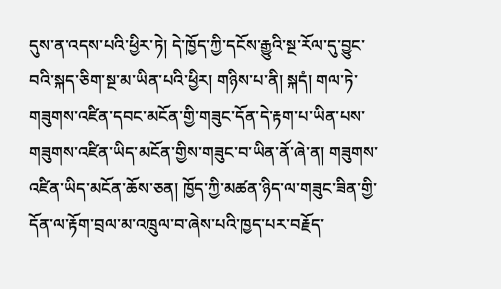དུས་ན་འདས་པའི་ཕྱིར་ཏེ། དེ་ཁྱོད་ཀྱི་དངོས་རྒྱུའི་སྔ་རོལ་དུ་བྱུང་བའི་སྐད་ཅིག་སྔ་མ་ཡིན་པའི་ཕྱིར། གཉིས་པ་ནི། སྐདཾ། གལ་ཏེ་གཟུགས་འཛིན་དབང་མངོན་གྱི་གཟུང་དོན་དེ་རྟག་པ་ཡིན་པས་གཟུགས་འཛིན་ཡིད་མངོན་གྱིས་གཟུང་བ་ཡིན་ནོ་ཞེ་ན། གཟུགས་འཛིན་ཡིད་མངོན་ཆོས་ཅན། ཁྱོད་ཀྱི་མཚན་ཉིད་ལ་གཟུང་ཟིན་གྱི་དོན་ལ་རྟོག་བྲལ་མ་འཁྲུལ་བ་ཞེས་པའི་ཁྱད་པར་བརྗོད་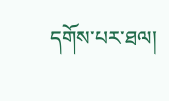དགོས་པར་ཐལ།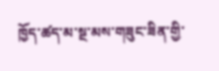ཁྱོད་ཚད་མ་སྔ་མས་གཟུང་ཟིན་གྱི་